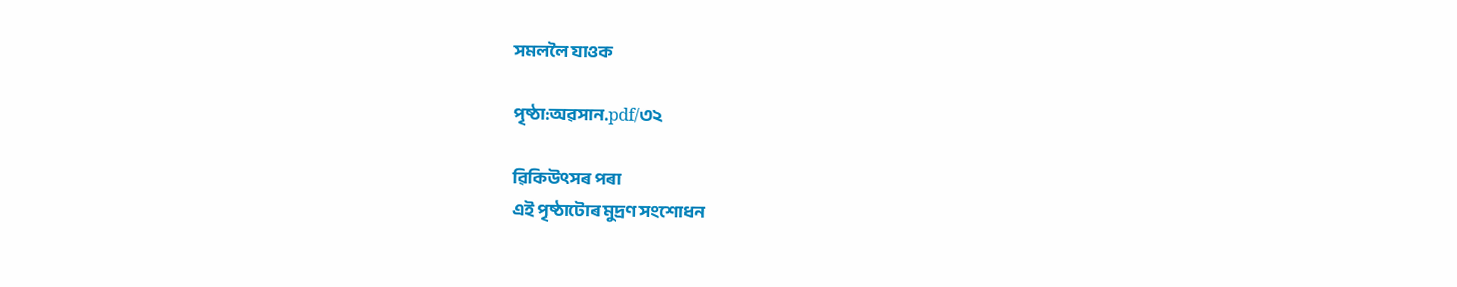সমললৈ যাওক

পৃষ্ঠা:অৱসান.pdf/৩২

ৱিকিউৎসৰ পৰা
এই পৃষ্ঠাটোৰ মুদ্ৰণ সংশোধন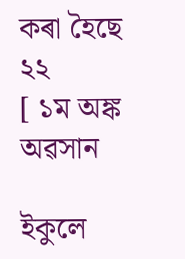কৰা হৈছে
২২
[ ১ম অঙ্ক
অৱসান

ইকুলে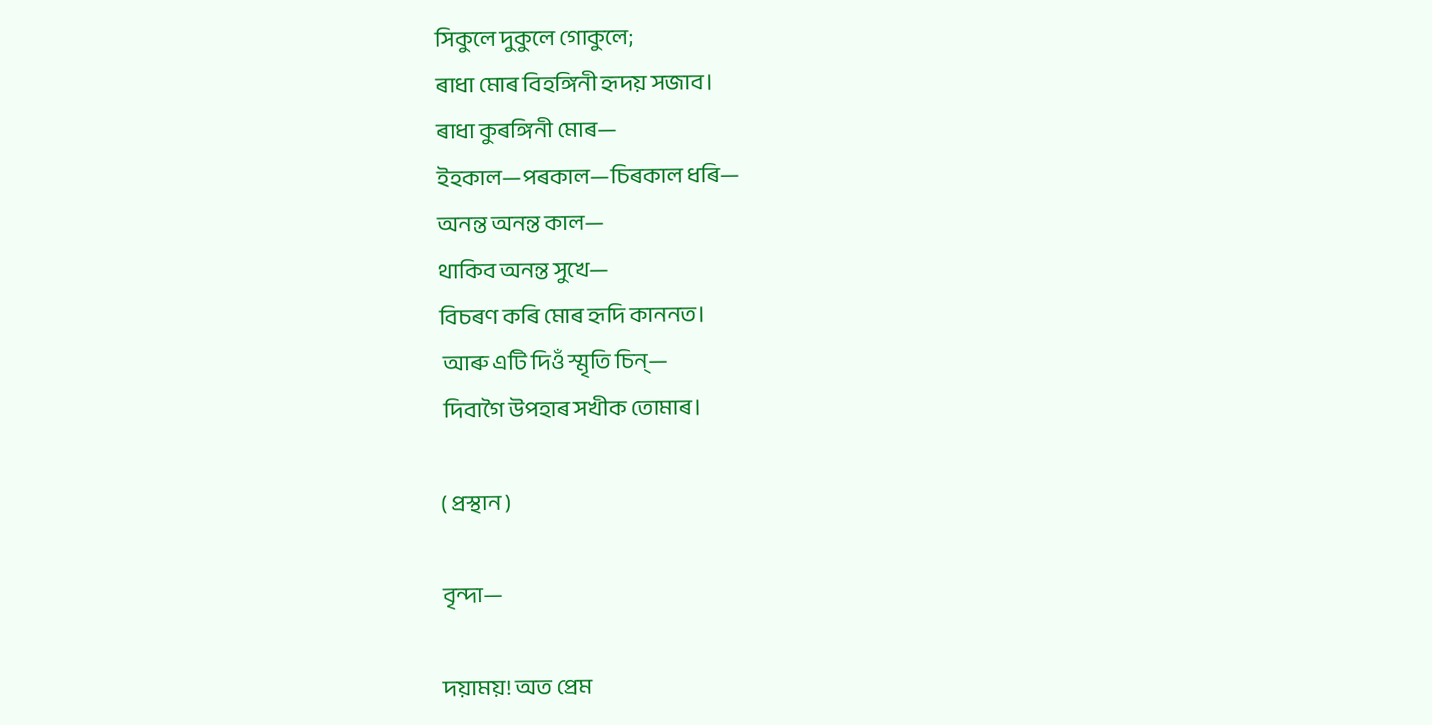সিকুলে দুকুলে গোকুলে;
ৰাধা মোৰ বিহঙ্গিনী হৃদয় সজাব।
ৰাধা কুৰঙ্গিনী মোৰ—
ইহকাল—পৰকাল—চিৰকাল ধৰি—
অনন্ত অনন্ত কাল—
থাকিব অনন্ত সুখে—
বিচৰণ কৰি মোৰ হৃদি কাননত।
 আৰু এটি দিওঁ স্মৃতি চিন্—
 দিবাগৈ উপহাৰ সখীক তোমাৰ।

( প্ৰস্থান )

বৃন্দা—

দয়াময়! অত প্ৰেম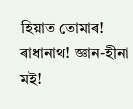হিয়াত তোমাৰ!
ৰাধানাথ! জ্ঞান-হীনা মই!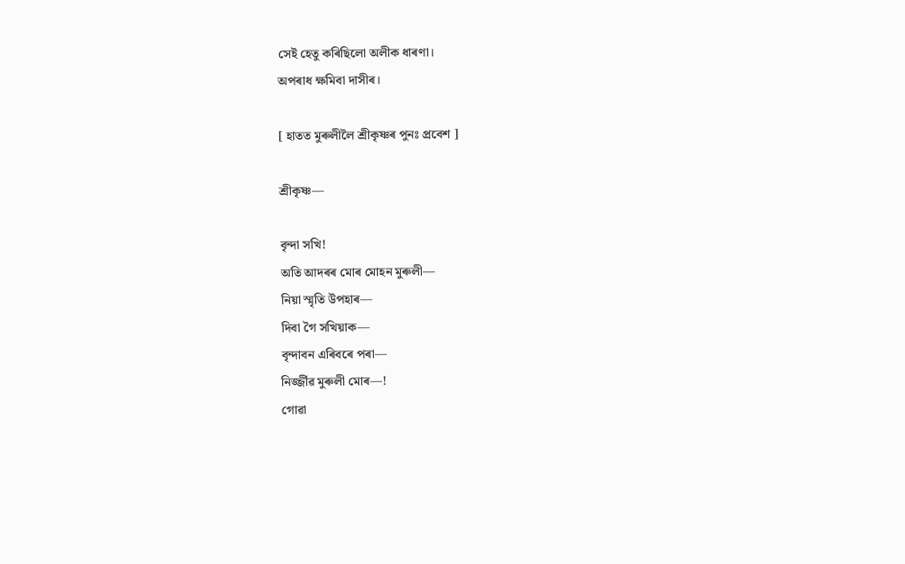সেই হেতু কৰিছিলো অলীক ধাৰণা।
অপৰাধ ক্ষমিবা দাসীৰ।

[ হাতত মুৰুলীলৈ শ্ৰীকৃষ্ণৰ পুনঃ প্ৰবেশ ]

শ্ৰীকৃষ্ণ—

বৃন্দা সখি!
অতি আদৰৰ মোৰ মোহন মুৰুলী—
নিয়া স্মৃতি উপহাৰ—
দিবা গৈ সখিয়াক—
বৃন্দাবন এৰিবৰে পৰা—
নিৰ্জ্জীৱ মুৰুলী মোৰ—!
গোৱা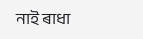নাই ৰাধা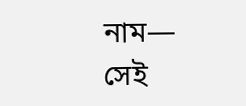নাম—
সেই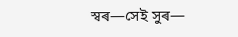স্বৰ—সেই সুৰ—